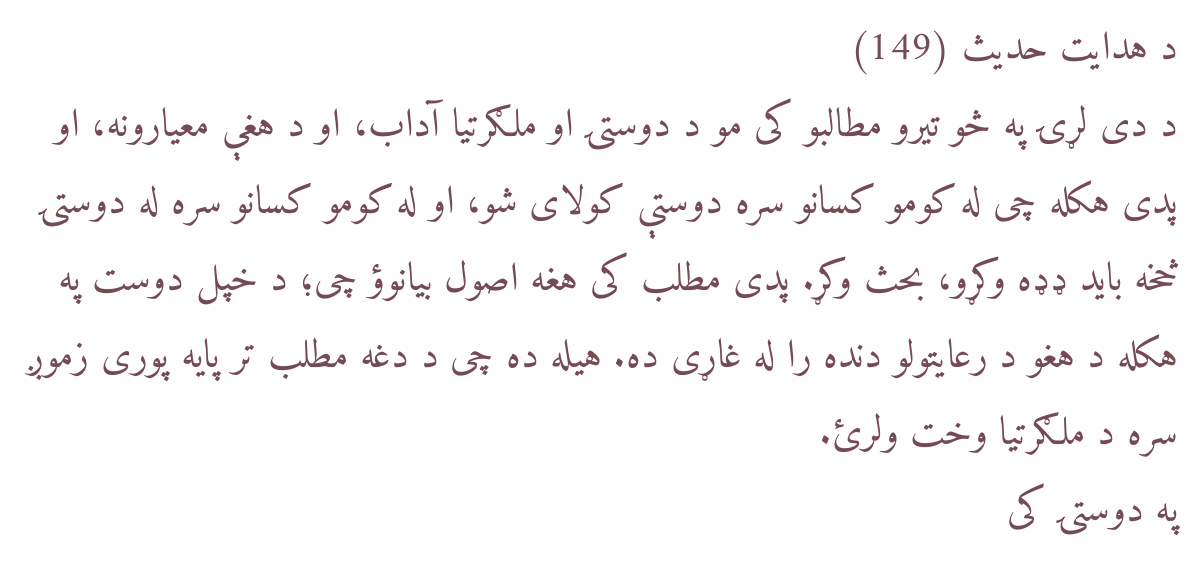د هدایت حدیث (149)
د دی لړۍ په څو تیرو مطالبو کی مو د دوستۍ او ملګرتیا آداب، او د هغې معیارونه، او پدی هکله چی له کومو کسانو سره دوستې کولای شو، او له کومو کسانو سره له دوستۍ څخه باید ډډه وکړو، بحث وکړ. پدی مطلب کی هغه اصول بیانوؤ چی؛ د خپل دوست په هکله د هغو د رعایتولو دنده را له غاړی ده. هیله ده چی د دغه مطلب تر پایه پوری زموږ سره د ملګرتیا وخت ولرئ.
په دوستۍ کی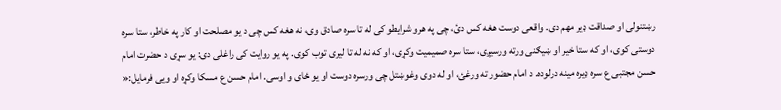رښتنولی او صداقت ډیر مهم دی. واقعی دوست هغه کس دئ، چی په هرو شرایطو کی له تا سره صادق وی، نه هغه کس چی د یو مصلحت او کار په خاطر، ستا سره دوستی کوی، او که ستا خیر او ښیګنی ورته ورسیږی، ستا سره صمیمیت وکړی، او که نه له تا لیری توب کوی. په یو روایت کی راغلی دی: یو سړی د حضرت امام حسن مجتبی ع سره ډیره مینه درلوده. د امام حضور ته ورغئ، او له دوی وغوښتل چی ورسره دوست او یو ځای و اوسی. امام حسن ع مسکا وکړه او ویی فرمایل:«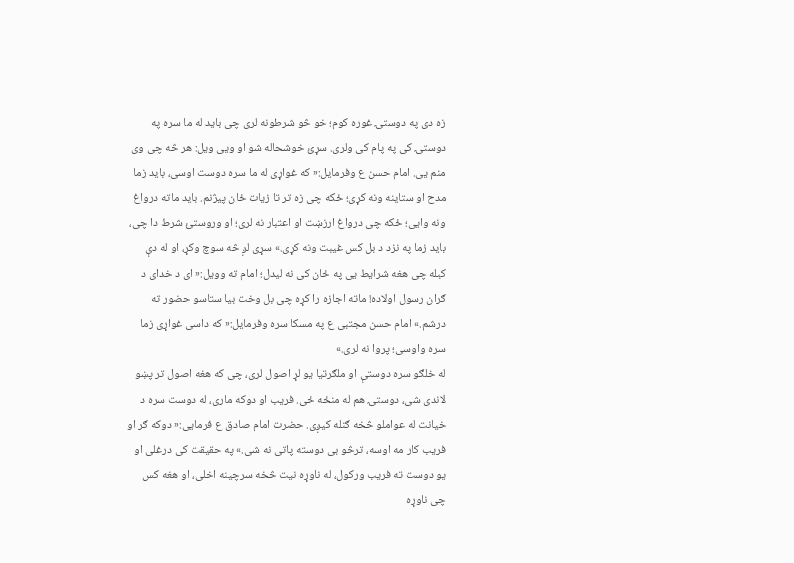زه دی په دوستۍ غوره کوم؛ خو څو شرطونه لری چی باید له ما سره په دوستۍ کی په پام کی ولری. سړئ خوشحاله شو او ویی ویل: هر څه چی وی منم یی. امام حسن ع وفرمایل:« که غواړی له ما سره دوست اوسی، باید زما مدح او ستاینه ونه کړی؛ ځکه چی زه تر تا زیات ځان پیژنم. باید ماته درواغ ونه وایی؛ ځکه چی درواغ ارزښت او اعتبار نه لری؛ او وروستئ شرط دا چی، باید زما په نزد د بل کس غیبت ونه کړی.» سړی لږ څه سوچ وکړ، او له دې کبله چی هغه شرایط یی په ځان کی نه لیدل؛ امام ته وویل:« ای د خدای د ګران رسول اولاده! ماته اجازه را کړه چی بل وخت بیا ستاسو حضور ته درشم.» امام حسن مجتبی ع په مسکا سره وفرمایل:« که داسی غواړی زما سره واوسی؛ پروا نه لری.»
له خلګو سره دوستې او ملګرتیا یو لړ اصول لری، چی که هغه اصول تر پښو لاندی شی، دوستۍ هم له منځه ځی. فریب او دوکه ماری، له دوست سره د خیانت له عواملو څخه ګنله کیږی. حضرت امام صادق ع فرمایی:« دوکه ګر او فریب کار مه اوسه، ترڅو بی دوسته پاتی نه شی.» په حقیقت کی درغلی او یو دوست ته فریب ورکول، له ناوړه نیت څخه سرچینه اخلی، او هغه کس چی ناوړه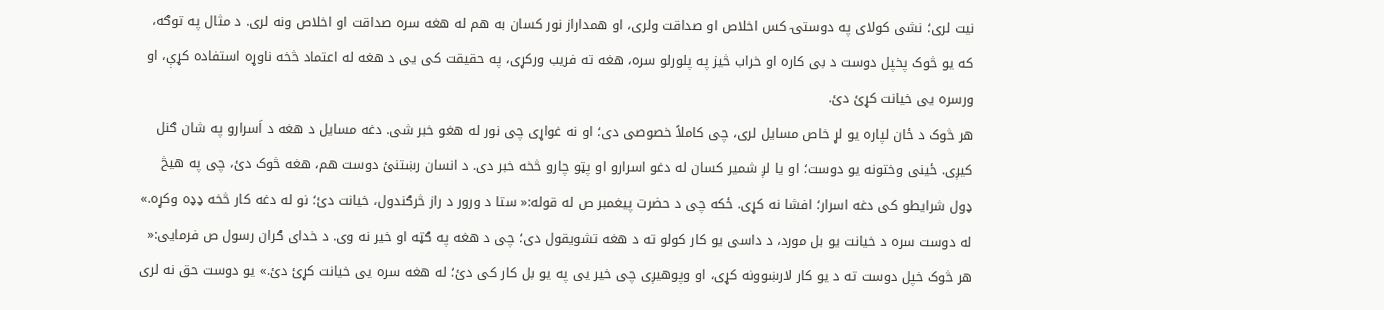نیت لری؛ نشی کولای په دوستۍ کس اخلاص او صداقت ولری، او همداراز نور کسان به هم له هغه سره صداقت او اخلاص ونه لری. د مثال په توګه، که یو څوک پخپل دوست د بی کاره او خراب څیز په پلورلو سره، هغه ته فریب ورکړی، په حقیقت کی یی د هغه له اعتماد څخه ناوړه استفاده کړې، او ورسره یی خیانت کړئ دئ.
هر څوک د ځان لپاره یو لړ خاص مسایل لری، چی کاملاً خصوصی دی؛ او نه غواړی چی نور له هغو خبر شی. دغه مسایل د هغه د اَسرارو په شان ګنل کیږی. ځینی وختونه یو دوست؛ او یا لږ شمیر کسان له دغو اسرارو او پټو چارو څخه خبر دی. د انسان رښتنئ دوست هم، هغه څوک دئ، چی په هیڅ ډول شرایطو کی دغه اسرار؛ افشا نه کړی. ځکه چی د حضرت پیغمبر ص له قوله:« ستا د ورور د راز څرګندول، خیانت دئ؛ نو له دغه کار څخه ډډه وکړه.»
له دوست سره د خیانت یو بل مورد، د داسی یو کار کولو ته د هغه تشویقول دی؛ چی د هغه په ګټه او خیر نه وی. د خدای ګران رسول ص فرمایی:« هر څوک خپل دوست ته د یو کار لارښوونه کړی، او وپوهیږی چی خیر یی په یو بل کار کی دئ؛ له هغه سره یی خیانت کړئ دئ.» یو دوست حق نه لری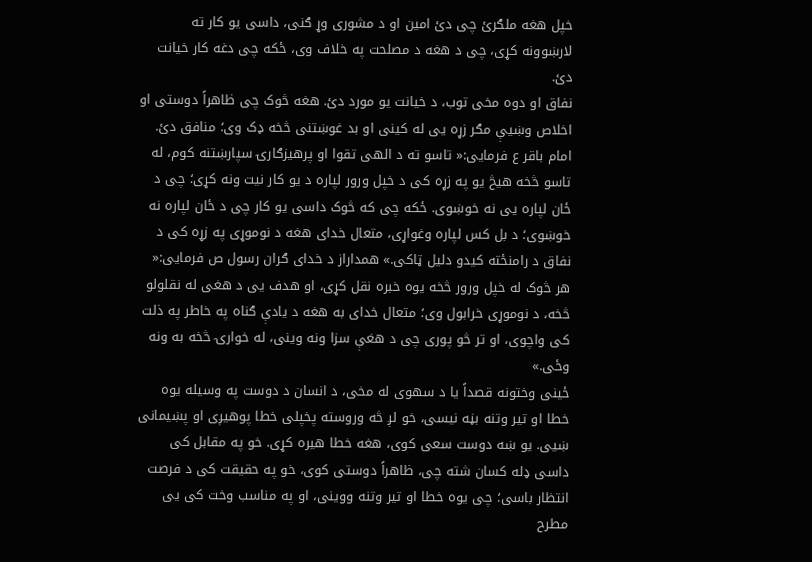خپل هغه ملګرئ چی دئ امین او د مشوری وړ ګنی، داسی یو کار ته لارښوونه کړی، چی د هغه د مصلحت په خلاف وی، ځکه چی دغه کار خیانت دئ.
نفاق او دوه مخی توب، د خیانت یو مورد دئ. هغه څوک چی ظاهراً دوستی او اخلاص وښیې مګر زړه یی له کینی او بد غوښتنی څخه ډک وی؛ منافق دئ. امام باقر ع فرمایی:« تاسو ته د الهی تقوا او پرهیزګارۍ سپارښتنه کوم، له تاسو څخه هیڅ یو په زړه کی د خپل ورور لپاره د یو کار نیت ونه کړی؛ چی د ځان لپاره یی نه خوښوی. ځکه چی که څوک داسی یو کار چی د ځان لپاره نه خوښوی؛ د بل کس لپاره وغواړی، متعال خدای هغه د نوموړی په زړه کی د نفاق د رامنځته کیدو دلیل ټاکی.» همداراز د خدای ګران رسول ص فرمایی:« هر څوک له خپل ورور څخه یوه خبره نقل کړی، او هدف یی د هغی له نقلولو څخه، د نوموړی خرابول وی؛ متعال خدای به هغه د یادې ګناه په خاطر په ذلت کی واچوی، او تر څو پوری چی د هغې سزا ونه وینی، له خوارۍ څخه به ونه وځی.»
ځینی وختونه قصداً یا د سهوی له مخی، د انسان د دوست په وسیله یوه خطا او تیر وتنه بڼه نیسی، خو لږ څه وروسته پخپلی خطا پوهیږی او پښیمانی ښیی. یو ښه دوست سعی کوی، هغه خطا هیره کړی. خو په مقابل کی داسی ډله کسان شته چی، ظاهراً دوستی کوی، خو په حقیقت کی د فرصت انتظار باسی؛ چی یوه خطا او تیر وتنه ووینی، او په مناسب وخت کی یی مطرح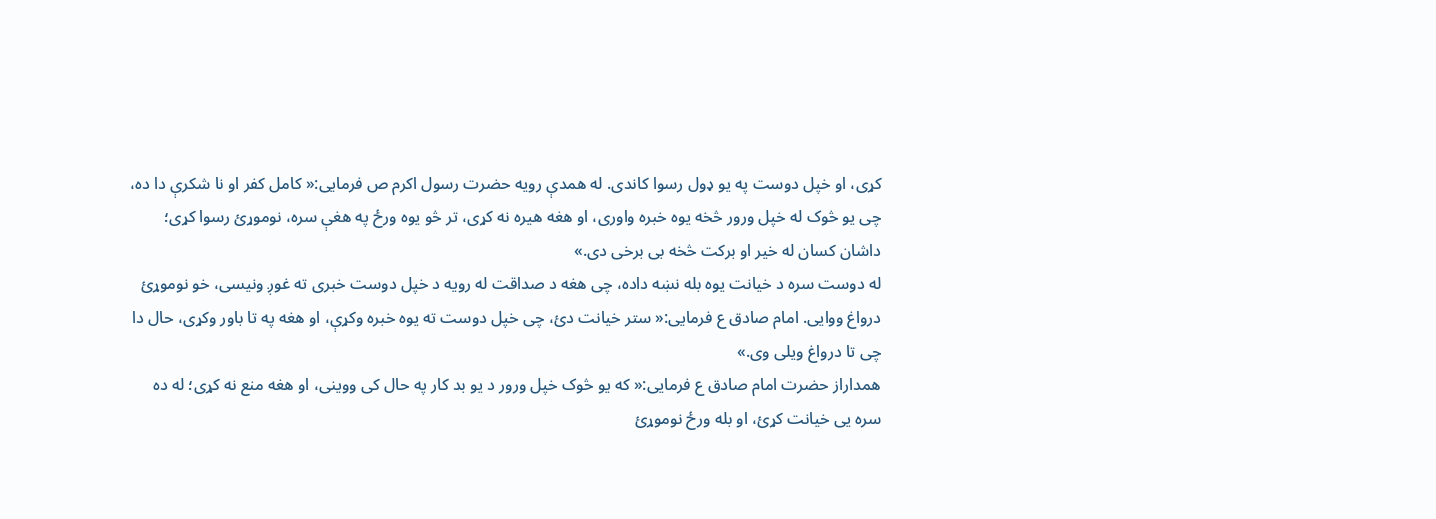کړی، او خپل دوست په یو ډول رسوا کاندی. له همدې رویه حضرت رسول اکرم ص فرمایی:« کامل کفر او نا شکرې دا ده، چی یو څوک له خپل ورور څخه یوه خبره واوری، او هغه هیره نه کړی، تر څو یوه ورځ په هغې سره، نوموړئ رسوا کړی؛ داشان کسان له خیر او برکت څخه بی برخی دی.»
له دوست سره د خیانت یوه بله نښه داده، چی هغه د صداقت له رویه د خپل دوست خبری ته غوږ ونیسی، خو نوموړئ درواغ ووایی. امام صادق ع فرمایی:« ستر خیانت دئ، چی خپل دوست ته یوه خبره وکړې، او هغه په تا باور وکړی، حال دا چی تا درواغ ویلی وی.»
همداراز حضرت امام صادق ع فرمایی:« که یو څوک خپل ورور د یو بد کار په حال کی ووینی، او هغه منع نه کړی؛ له ده سره یی خیانت کړئ، او بله ورځ نوموړئ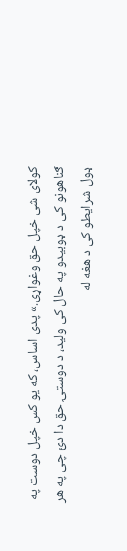کولای شی خپل حق وغواړی.» پدی اساس، که یو کس خپل دوست په ګناهونو کی د ډوبیدو په حال کی ولید، د دوستۍ حق دا دئ چی په هر ډول شرایطو کی د هغه له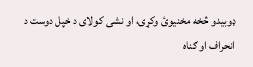ډوبیدو څخه مخنیوئ وکړی، او نشی کولای د خپل دوست د انحراف او ګناه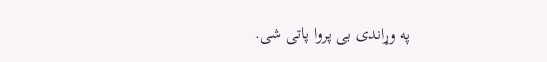په وړاندی بی پروا پاتی شی.